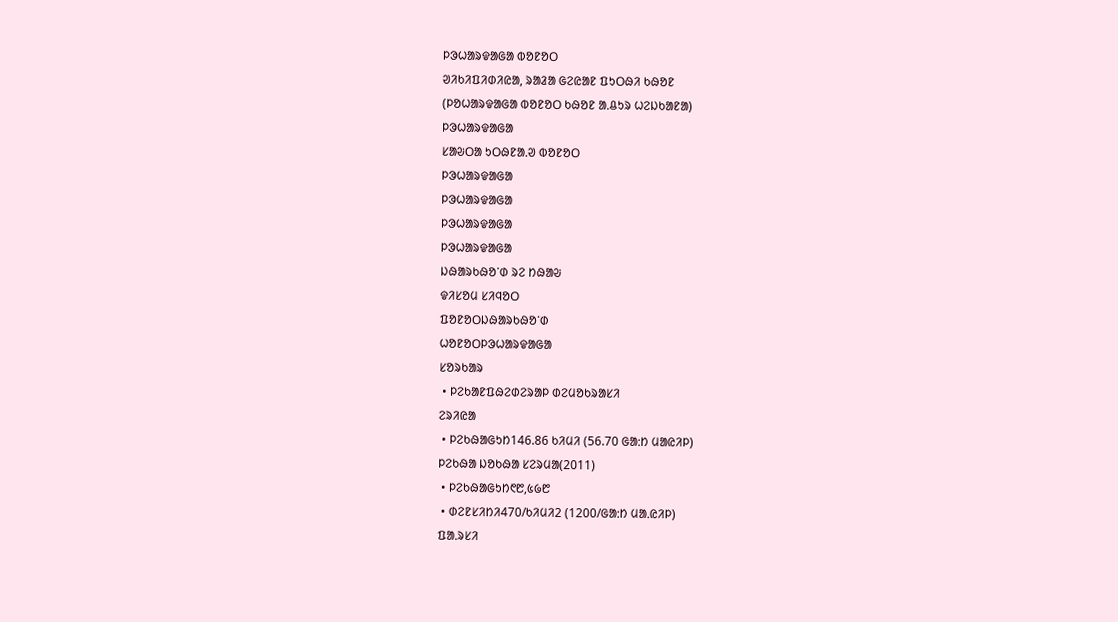ᱞᱳᱦᱟᱨᱫᱟᱜᱟ ᱵᱚᱱᱚᱛ
ᱣᱤᱠᱤᱯᱤᱰᱤᱭᱟ, ᱨᱟᱲᱟ ᱜᱮᱭᱟᱱ ᱯᱩᱛᱷᱤ ᱠᱷᱚᱱ
(ᱞᱚᱦᱟᱨᱫᱟᱜᱟ ᱵᱚᱱᱚᱛ ᱠᱷᱚᱱ ᱟᱹᱪᱩᱨ ᱦᱮᱡᱠᱟᱱᱟ)
ᱞᱳᱦᱟᱨᱫᱟᱜᱟ
ᱥᱟᱶᱛᱟ ᱩᱛᱷᱱᱟᱹᱣ ᱵᱚᱱᱚᱛ
ᱞᱳᱦᱟᱨᱫᱟᱜᱟ
ᱞᱳᱦᱟᱨᱫᱟᱜᱟ
ᱞᱳᱦᱟᱨᱫᱟᱜᱟ
ᱞᱳᱦᱟᱨᱫᱟᱜᱟ
ᱡᱷᱟᱨᱠᱷᱚᱸᱰ ᱨᱮ ᱴᱷᱟᱶ
ᱫᱤᱥᱚᱢ ᱥᱤᱧᱚᱛ
ᱯᱚᱱᱚᱛᱡᱷᱟᱨᱠᱷᱚᱸᱰ
ᱦᱚᱱᱚᱛᱞᱳᱦᱟᱨᱫᱟᱜᱟ
ᱥᱚᱨᱠᱟᱨ
 • ᱞᱮᱠᱟᱱᱯᱷᱮᱰᱮᱨᱟᱞ ᱰᱮᱢᱚᱠᱨᱟᱥᱤ
ᱮᱨᱤᱭᱟ
 • ᱞᱮᱠᱷᱟᱜᱩᱴ146.86 ᱠᱤᱢᱤ (56.70 ᱜᱟᱺᱴ ᱢᱟᱭᱤᱞ)
ᱞᱮᱠᱷᱟ ᱡᱚᱠᱷᱟ ᱥᱮᱨᱢᱟ(2011)
 • ᱞᱮᱠᱷᱟᱜᱩᱴ᱖᱘,᱕᱙᱘
 • ᱰᱮᱱᱥᱤᱴᱤ470/ᱠᱤᱢᱤ2 (1200/ᱜᱟᱺᱴ ᱢᱟᱹᱭᱤᱞ)
ᱯᱟᱹᱨᱥᱤ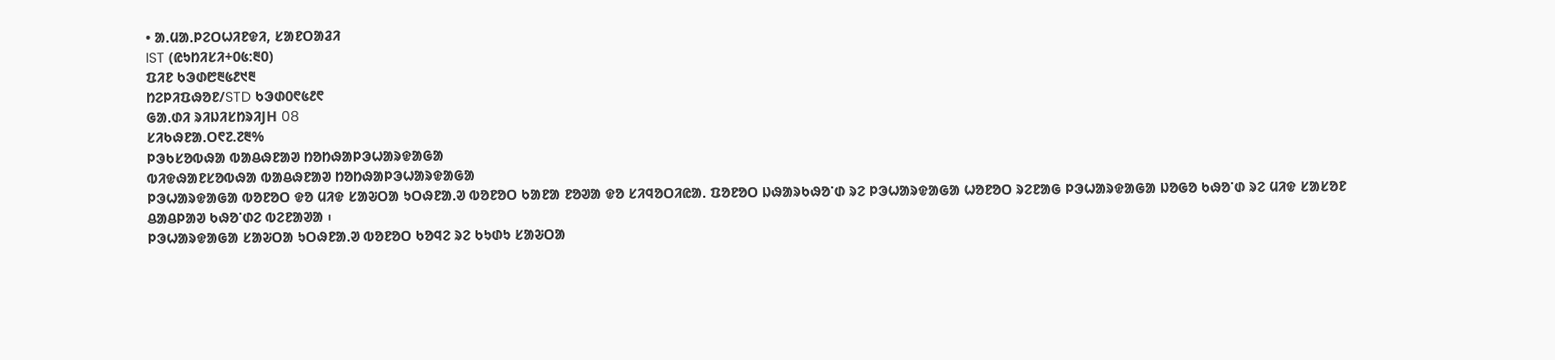• ᱟᱹᱢᱟᱹᱞᱮᱛᱦᱤᱱᱫᱤ, ᱥᱟᱱᱛᱟᱲᱤ
IST (ᱭᱩᱴᱤᱥᱤ+᱐᱕:᱓᱐)
ᱯᱤᱱ ᱠᱳᱰ᱘᱓᱕᱒᱑᱓
ᱴᱮᱞᱤᱯᱷᱚᱱ/STD ᱠᱳᱰ᱐᱖᱕᱒᱖
ᱜᱟᱹᱰᱤ ᱨᱤᱡᱤᱥᱴᱨᱤJH 08
ᱥᱤᱠᱷᱱᱟᱹᱛ᱖᱗.᱗᱓%
ᱞᱳᱠᱥᱚᱵᱷᱟ ᱵᱟᱪᱷᱱᱟᱣ ᱴᱚᱴᱷᱟᱞᱳᱦᱟᱨᱫᱟᱜᱟ
ᱵᱤᱫᱷᱟᱱᱥᱚᱵᱷᱟ ᱵᱟᱪᱷᱱᱟᱣ ᱴᱚᱴᱷᱟᱞᱳᱦᱟᱨᱫᱟᱜᱟ
ᱞᱳᱦᱟᱨᱫᱟᱜᱟ ᱵᱚᱱᱚᱛ ᱫᱚ ᱢᱤᱫ ᱥᱟᱶᱛᱟ ᱩᱛᱷᱱᱟᱹᱣ ᱵᱚᱱᱚᱛ ᱠᱟᱱᱟ ᱱᱚᱣᱟ ᱫᱚ ᱥᱤᱧᱚᱛᱤᱭᱟᱹ ᱯᱚᱱᱚᱛ ᱡᱷᱟᱨᱠᱷᱚᱸᱰ ᱨᱮ ᱞᱳᱦᱟᱨᱫᱟᱜᱟ ᱦᱚᱱᱚᱛ ᱨᱮᱱᱟᱜ ᱞᱳᱦᱟᱨᱫᱟᱜᱟ ᱡᱚᱜᱚ ᱠᱷᱚᱸᱰ ᱨᱮ ᱢᱤᱫ ᱥᱟᱥᱚᱱ ᱪᱟᱪᱞᱟᱣ ᱠᱷᱚᱸᱰᱮ ᱵᱮᱱᱟᱣᱟ ᱾
ᱞᱳᱦᱟᱨᱫᱟᱜᱟ ᱥᱟᱶᱛᱟ ᱩᱛᱷᱱᱟᱹᱣ ᱵᱚᱱᱚᱛ ᱠᱚᱧᱮ ᱨᱮ ᱠᱩᱰᱩ ᱥᱟᱶᱛᱟ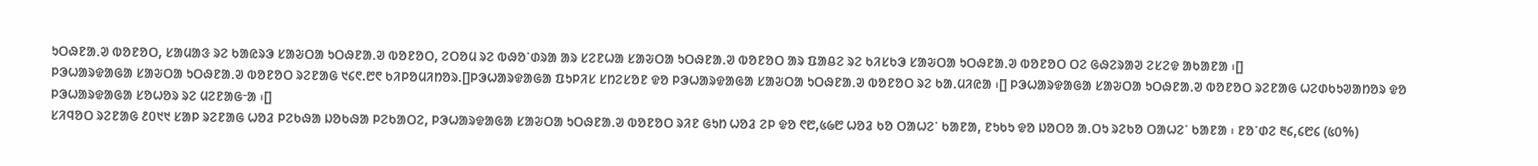ᱩᱛᱷᱱᱟᱹᱣ ᱵᱚᱱᱚᱛ, ᱥᱟᱢᱟᱝ ᱨᱮ ᱠᱟᱭᱨᱳ ᱥᱟᱶᱛᱟ ᱩᱛᱷᱱᱟᱹᱣ ᱵᱚᱱᱚᱛ, ᱮᱛᱚᱢ ᱨᱮ ᱵᱷᱚᱸᱰᱨᱟ ᱟᱨ ᱥᱮᱱᱦᱟ ᱥᱟᱶᱛᱟ ᱩᱛᱷᱱᱟᱹᱣ ᱵᱚᱱᱚᱛ ᱟᱨ ᱯᱟᱪᱮ ᱨᱮ ᱠᱤᱥᱠᱳ ᱥᱟᱶᱛᱟ ᱩᱛᱷᱱᱟᱹᱣ ᱵᱚᱱᱚᱛ ᱛᱮ ᱜᱷᱮᱨᱟᱣ ᱮᱥᱮᱫ ᱟᱠᱟᱱᱟ ᱾[]
ᱞᱳᱦᱟᱨᱫᱟᱜᱟ ᱥᱟᱶᱛᱟ ᱩᱛᱷᱱᱟᱹᱣ ᱵᱚᱱᱚᱛ ᱨᱮᱱᱟᱜ ᱑᱔᱖.᱘᱖ ᱠᱤᱞᱚᱢᱤᱴᱚᱨ.[]ᱞᱳᱦᱟᱨᱫᱟᱜᱟ ᱯᱩᱞᱤᱥ ᱥᱴᱮᱥᱚᱱ ᱫᱚ ᱞᱳᱦᱟᱨᱫᱟᱜᱟ ᱥᱟᱶᱛᱟ ᱩᱛᱷᱱᱟᱹᱣ ᱵᱚᱱᱚᱛ ᱨᱮ ᱠᱟᱹᱢᱤᱭᱟ ᱾[] ᱞᱳᱦᱟᱨᱫᱟᱜᱟ ᱥᱟᱶᱛᱟ ᱩᱛᱷᱱᱟᱹᱣ ᱵᱚᱱᱚᱛ ᱨᱮᱱᱟᱜ ᱦᱮᱰᱠᱩᱣᱟᱴᱚᱨ ᱫᱚ ᱞᱳᱦᱟᱨᱫᱟᱜᱟ ᱥᱚᱦᱚᱨ ᱨᱮ ᱢᱮᱱᱟᱜᱼᱟ ᱾[]
ᱥᱤᱧᱚᱛ ᱨᱮᱱᱟᱜ ᱒᱐᱑᱑ ᱥᱟᱞ ᱨᱮᱱᱟᱜ ᱦᱚᱲ ᱞᱮᱠᱷᱟ ᱡᱚᱠᱷᱟ ᱞᱮᱠᱟᱛᱮ, ᱞᱳᱦᱟᱨᱫᱟᱜᱟ ᱥᱟᱶᱛᱟ ᱩᱛᱷᱱᱟᱹᱣ ᱵᱚᱱᱚᱛ ᱨᱤᱱ ᱜᱩᱴ ᱦᱚᱲ ᱮᱞ ᱫᱚ ᱖᱘,᱕᱙᱘ ᱦᱚᱲ ᱠᱚ ᱛᱟᱦᱮᱸ ᱠᱟᱱᱟ, ᱱᱩᱠᱩ ᱫᱚ ᱡᱚᱛᱚ ᱟᱹᱛᱩ ᱨᱮᱠᱚ ᱛᱟᱦᱮᱸ ᱠᱟᱱᱟ ᱾ ᱱᱚᱸᱰᱮ ᱓᱔,᱔᱘᱔ (᱕᱐%)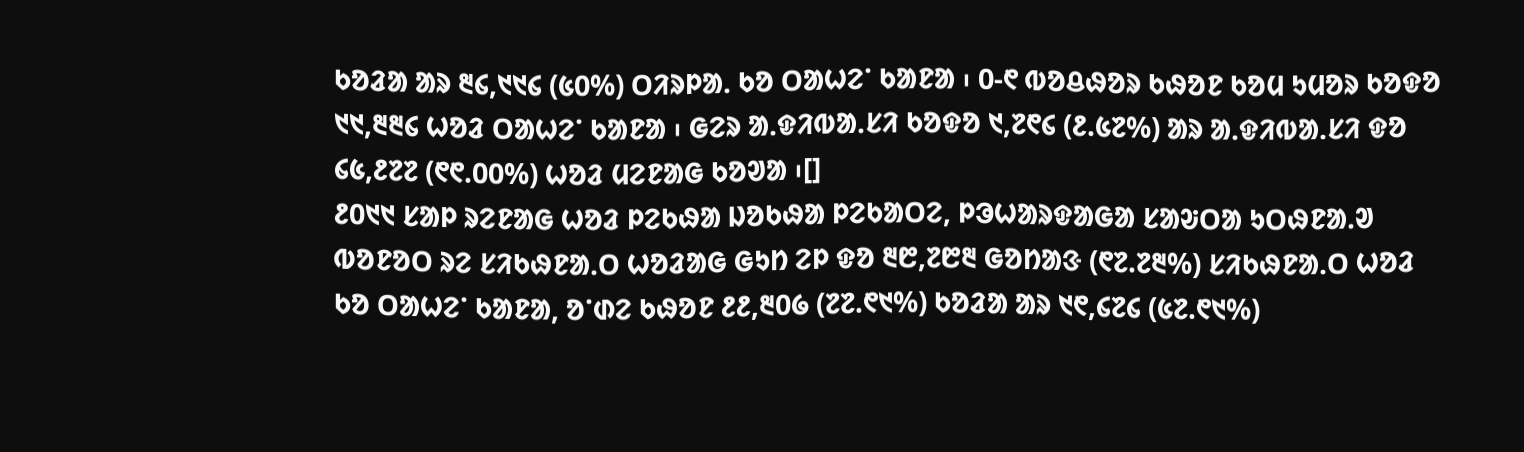ᱠᱚᱲᱟ ᱟᱨ ᱓᱔,᱑᱑᱔ (᱕᱐%) ᱛᱤᱨᱞᱟᱹ ᱠᱚ ᱛᱟᱦᱮᱸ ᱠᱟᱱᱟ ᱾ ᱐-᱖ ᱵᱚᱪᱷᱚᱨ ᱠᱷᱚᱱ ᱠᱚᱢ ᱩᱢᱚᱨ ᱠᱚᱫᱚ ᱑᱑,᱓᱓᱔ ᱦᱚᱲ ᱛᱟᱦᱮᱸ ᱠᱟᱱᱟ ᱾ ᱜᱮᱨ ᱟᱹᱫᱤᱵᱟᱹᱥᱤ ᱠᱚᱫᱚ ᱑,᱗᱖᱔ (᱒.᱕᱗%) ᱟᱨ ᱟᱹᱫᱤᱵᱟᱹᱥᱤ ᱫᱚ ᱔᱕,᱒᱗᱗ (᱖᱖.᱐᱐%) ᱦᱚᱲ ᱢᱮᱱᱟᱜ ᱠᱚᱣᱟ ᱾[]
᱒᱐᱑᱑ ᱥᱟᱞ ᱨᱮᱱᱟᱜ ᱦᱚᱲ ᱞᱮᱠᱷᱟ ᱡᱚᱠᱷᱟ ᱞᱮᱠᱟᱛᱮ, ᱞᱳᱦᱟᱨᱫᱟᱜᱟ ᱥᱟᱶᱛᱟ ᱩᱛᱷᱱᱟᱹᱣ ᱵᱚᱱᱚᱛ ᱨᱮ ᱥᱤᱠᱷᱱᱟᱹᱛ ᱦᱚᱲᱟᱜ ᱜᱩᱴ ᱮᱞ ᱫᱚ ᱓᱘,᱗᱘᱓ ᱜᱚᱴᱟᱝ (᱖᱗.᱗᱓%) ᱥᱤᱠᱷᱱᱟᱹᱛ ᱦᱚᱲ ᱠᱚ ᱛᱟᱦᱮᱸ ᱠᱟᱱᱟ, ᱚᱸᱰᱮ ᱠᱷᱚᱱ ᱒᱒,᱓᱐᱙ (᱗᱗.᱖᱑%) ᱠᱚᱲᱟ ᱟᱨ ᱑᱖,᱔᱗᱔ (᱕᱗.᱖᱑%)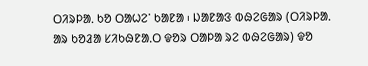ᱛᱤᱨᱞᱟᱹ ᱠᱚ ᱛᱟᱦᱮᱸ ᱠᱟᱱᱟ ᱾ ᱡᱟᱱᱟᱝ ᱵᱷᱮᱜᱟᱨ (ᱛᱤᱨᱞᱟᱹ ᱟᱨ ᱠᱚᱲᱟ ᱥᱤᱠᱷᱱᱟᱹᱛ ᱫᱚᱨ ᱛᱟᱞᱟ ᱨᱮ ᱵᱷᱮᱜᱟᱨ) ᱫᱚ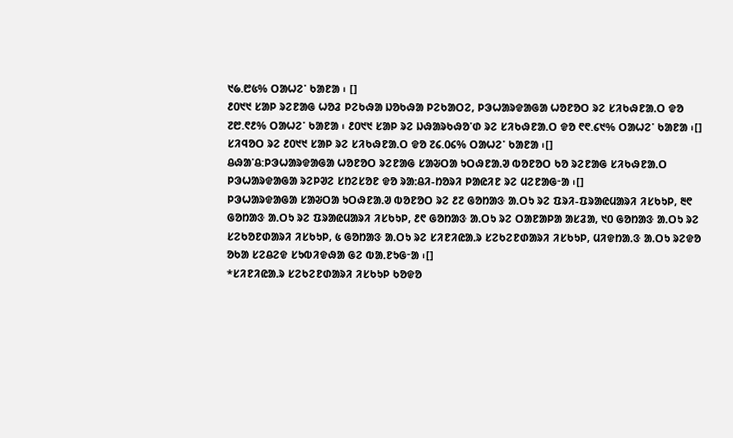᱑᱙.᱘᱕% ᱛᱟᱦᱮᱸ ᱠᱟᱱᱟ ᱾ []
᱒᱐᱑᱑ ᱥᱟᱞ ᱨᱮᱱᱟᱜ ᱦᱚᱲ ᱞᱮᱠᱷᱟ ᱡᱚᱠᱷᱟ ᱞᱮᱠᱟᱛᱮ, ᱞᱳᱦᱟᱨᱫᱟᱜᱟ ᱦᱚᱱᱚᱛ ᱨᱮ ᱥᱤᱠᱷᱱᱟᱹᱛ ᱫᱚ ᱗᱘.᱖᱒% ᱛᱟᱦᱮᱸ ᱠᱟᱱᱟ ᱾ ᱒᱐᱑᱑ ᱥᱟᱞ ᱨᱮ ᱡᱷᱟᱨᱠᱷᱚᱸᱰ ᱨᱮ ᱥᱤᱠᱷᱱᱟᱹᱛ ᱫᱚ ᱖᱖.᱔᱑% ᱛᱟᱦᱮᱸ ᱠᱟᱱᱟ ᱾[] ᱥᱤᱧᱚᱛ ᱨᱮ ᱒᱐᱑᱑ ᱥᱟᱞ ᱨᱮ ᱥᱤᱠᱷᱱᱟᱹᱛ ᱫᱚ ᱗᱔.᱐᱔% ᱛᱟᱦᱮᱸ ᱠᱟᱱᱟ ᱾[]
ᱪᱷᱟᱸᱪ:ᱞᱳᱦᱟᱨᱫᱟᱜᱟ ᱦᱚᱱᱚᱛ ᱨᱮᱱᱟᱜ ᱥᱟᱶᱛᱟ ᱩᱛᱷᱱᱟᱹᱣ ᱵᱚᱱᱚᱛ ᱠᱚ ᱨᱮᱱᱟᱜ ᱥᱤᱠᱷᱱᱟᱹᱛ
ᱞᱳᱦᱟᱨᱫᱟᱜᱟ ᱨᱮᱞᱣᱮ ᱥᱴᱮᱥᱚᱱ ᱫᱚ ᱨᱟᱺᱪᱤ-ᱴᱚᱨᱤ ᱞᱟᱭᱤᱱ ᱨᱮ ᱢᱮᱱᱟᱜᱼᱟ ᱾[]
ᱞᱳᱦᱟᱨᱫᱟᱜᱟ ᱥᱟᱶᱛᱟ ᱩᱛᱷᱱᱟᱹᱣ ᱵᱚᱱᱚᱛ ᱨᱮ ᱒᱗ ᱜᱚᱴᱟᱝ ᱟᱹᱛᱩ ᱨᱮ ᱯᱨᱤ-ᱯᱨᱟᱭᱢᱟᱨᱤ ᱤᱥᱠᱩᱞ, ᱓᱖ ᱜᱚᱴᱟᱝ ᱟᱹᱛᱩ ᱨᱮ ᱯᱨᱟᱭᱢᱟᱨᱤ ᱤᱥᱠᱩᱞ, ᱒᱖ ᱜᱚᱴᱟᱝ ᱟᱹᱛᱩ ᱨᱮ ᱛᱟᱱᱟᱞᱟ ᱟᱥᱲᱟ, ᱑᱐ ᱜᱚᱴᱟᱝ ᱟᱹᱛᱩ ᱨᱮ ᱥᱮᱠᱚᱱᱰᱟᱨᱤ ᱤᱥᱠᱩᱞ, ᱕ ᱜᱚᱴᱟᱝ ᱟᱹᱛᱩ ᱨᱮ ᱥᱤᱱᱤᱭᱟᱹᱨ ᱥᱮᱠᱮᱱᱰᱟᱨᱤ ᱤᱥᱠᱩᱞ, ᱢᱤᱫᱴᱟᱹᱝ ᱟᱹᱛᱩ ᱨᱮᱫᱚ ᱚᱠᱟ ᱥᱮᱪᱮᱫ ᱥᱩᱵᱤᱫᱷᱟ ᱜᱮ ᱵᱟᱹᱱᱩᱜᱼᱟ ᱾[]
*ᱥᱤᱱᱤᱭᱟᱹᱨ ᱥᱮᱠᱮᱱᱰᱟᱨᱤ ᱤᱥᱠᱩᱞ ᱠᱚᱫᱚ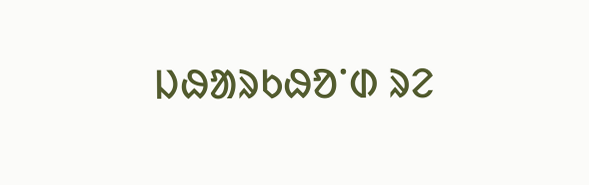ᱡᱷᱟᱨᱠᱷᱚᱸᱰ ᱨᱮ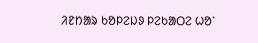ᱤᱱᱴᱟᱨ ᱠᱚᱞᱮᱡᱽ ᱞᱮᱠᱟᱛᱮ ᱦᱚᱸ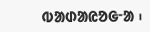ᱵᱟᱰᱟᱭᱚᱜᱼᱟ ᱾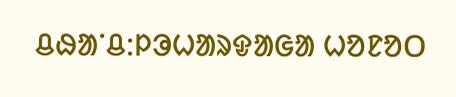ᱪᱷᱟᱸᱪ:ᱞᱳᱦᱟᱨᱫᱟᱜᱟ ᱦᱚᱱᱚᱛ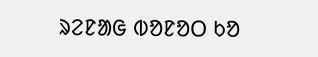ᱨᱮᱱᱟᱜ ᱵᱚᱱᱚᱛ ᱠᱚ